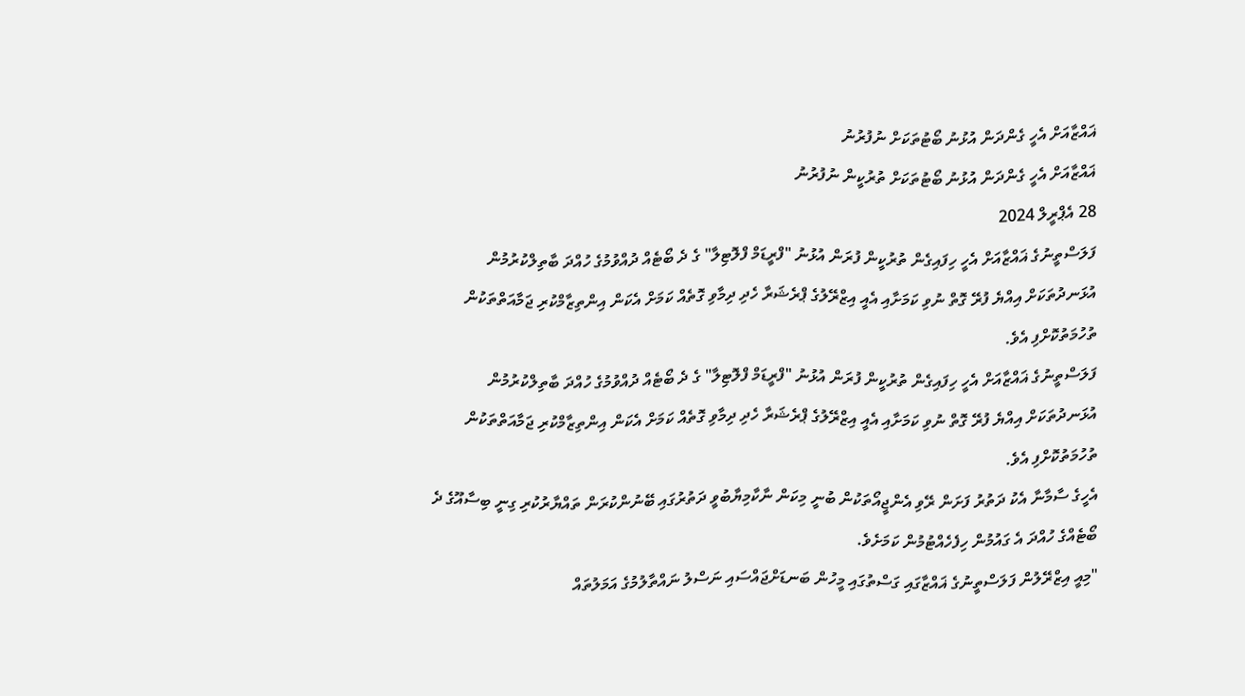ޣައްޒާއަށް އެހީ ގެންދަން އުޅުނު ބޯޓުތަކަށް ނުފުރުނު
ޣައްޒާއަށް އެހީ ގެންދަން އުޅުނު ބޯޓުތަކަށް ތުރުކީން ނުފުރުނު
28 އެޕްރީލް 2024
ފަލަސްތީނުގެ ޣައްޒާއަށް އެހީ ހިފައިގެން ތުރުކީން ފުރަން އުޅުނު "ފްރީޑަމް ފްލޮޓިލާ" ގެ ދެ ބޯޓެއް ދުއްވުމުގެ ހުއްދަ ބާތިލްކުރުމުން އުޅަނދުތަކަށް އިއްޔެ ފުރޭ ގޮތް ނުވި ކަމަށާއި އެއީ އިޒްރޭލުގެ ޕްރެޝަރާ ހެދި ދިމާވި ގޮތެއް ކަމަށް އެކަން އިންތިޒާމްކުރި ޖަމާއަތްތަކުން ތުހުމަތުކޮށްފި އެވެ.
ފަލަސްތީނުގެ ޣައްޒާއަށް އެހީ ހިފައިގެން ތުރުކީން ފުރަން އުޅުނު "ފްރީޑަމް ފްލޮޓިލާ" ގެ ދެ ބޯޓެއް ދުއްވުމުގެ ހުއްދަ ބާތިލްކުރުމުން އުޅަނދުތަކަށް އިއްޔެ ފުރޭ ގޮތް ނުވި ކަމަށާއި އެއީ އިޒްރޭލުގެ ޕްރެޝަރާ ހެދި ދިމާވި ގޮތެއް ކަމަށް އެކަން އިންތިޒާމްކުރި ޖަމާއަތްތަކުން ތުހުމަތުކޮށްފި އެވެ.
އެހީގެ ސާމާނާ އެކު ދަތުރު ފަށަން ރޭވި އެންޖީއޯތަކުން ބުނީ މިކަން ނާކާމިޔާބުވީ ދަތުރުގައި ބޭނުންކުރަން ތައްޔާރުކުރި ގިނީ ބިސާއޫގެ ދެ ބޯޓެއްގެ ހުއްދަ އެ ގައުމުން ހިފެހެއްޓުމުން ކަމަށެވެ.
"މިއީ އިޒްރޭލުން ފަލަސްތީނުގެ ޣައްޒާގައި ގަސްތުގައި މީހުން ބަނޑަށްޖައްސައި ނަސްލު ނައްތާލުމުގެ އަމަލުތައް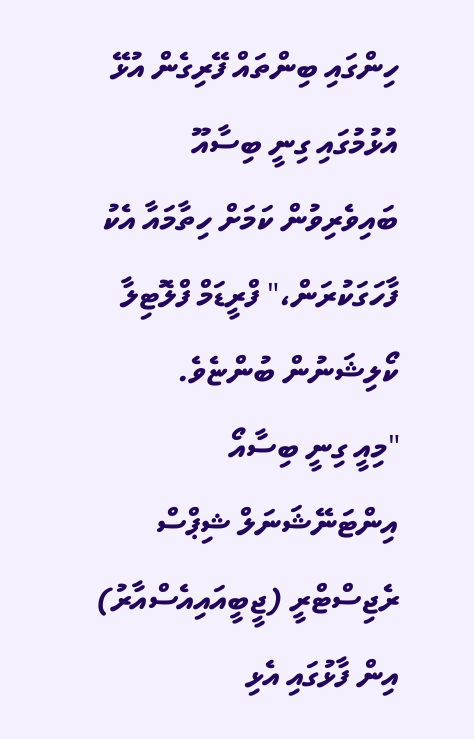ހިންގައި ބިންތައް ފޭރިގެން އުޅޭ އުޅުމުގައި ގިނީ ބިސާއޫ ބައިވެރިވުން ކަމަށް ހިތާމައާ އެކު ފާހަގަކުރަން،" ފްރީޑަމް ފްލޮޓިލާ ކޯލިޝަނުން ބުންޏެވެ.
"މިއީ ގިނީ ބިސާއޯ އިންޓަނޭޝަނަލް ޝިޕްސް ރެޖިސްޓްރީ (ޖީބީއައިއެސްއާރު) އިން ފާޅުގައި އެޅި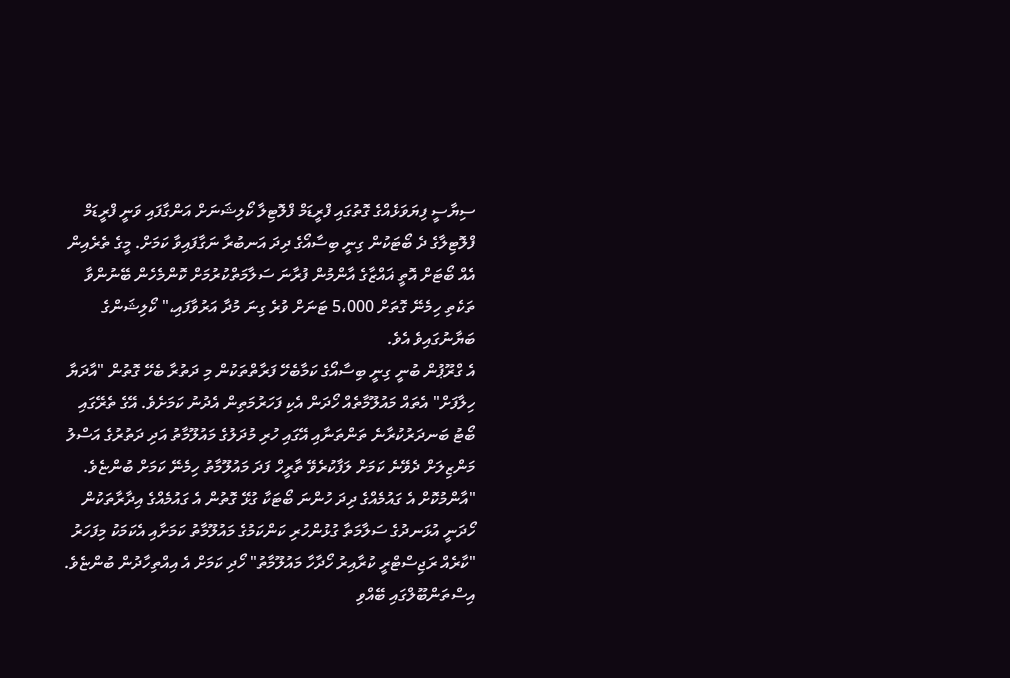ސިޔާސީ ފިޔަވަޅެއްގެ ގޮތުގައި ފްރީޑަމް ފްލޮޓިލާ ކޯލިޝަނަށް އަންގާފައި ވަނީ ފްރީޑަމް ފްލޮޓިލާގެ ދެ ބޯޓަކުން ގިނީ ބިސާއޯގެ ދިދަ އަނބުރާ ނަގާފައިވާ ކަމަށް. މީގެ ތެރެއިން އެއް ބޯޓަށް އޮތީ ޣައްޒާގެ އާންމުން ފުރާނަ ސަލާމަތްކުރުމަށް ކޮންމެހެން ބޭނުންވާ ތަކެތި ހިމެނޭ ގޮތަށް 5،000 ޓަނަށް ވުރެ ގިނަ މުދާ އަރުވާފައި،" ކޯލިޝަންގެ ބަޔާނުގައިވެ އެވެ.
އެ ގްރޫޕުން ބުނީ ގިނީ ބިސާއޯގެ ކަމާބެހޭ ފަރާތްތަކުން މި ދަތުރާ ބެހޭ ގޮތުން "އާދަޔާ ހިލާފަށް" އެތައް މައުލޫމާތެއް ހޯދަން އެކި ފަހަރުމަތިން އެދުނު ކަމަށެވެ. އޭގެ ތެރޭގައި ބޯޓު ބަނދަރުކުރާނެ ތަންތަނާއި އޭގައި ހުރި މުދަލުގެ މައުލޫމާތު އަދި ދަތުރުގެ އަސްލު މަންޒިލަށް ދެވޭނެ ކަމަށް ލަފާކުރެވޭ ތާރީހް ފަދަ މައުލޫމާތު ހިމެނޭ ކަމަށް ބުންޏެވެ.
"އާންމުކޮށް އެ ގައުމެއްގެ ދިދަ ހުންނަ ބޯޓަކާ ގުޅޭ ގޮތުން އެ ގައުމެއްގެ އިދާރާތަކުން ހޯދަނީ އުޅަނދުގެ ސަލާމަތާ ގުޅުންހުރި ކަންކަމުގެ މައުލޫމާތު ކަމަށާއި އެކަމަކު މިފަހަރު "ކާރެއް ރަޖިސްޓްރީ ކުރާއިރު ހޯދާހާ މައުލޫމާތު" ހޯދި ކަމަށް އެ އިއްތިހާދުން ބުންޏެވެ.
އިސްތަންބޫލްގައި ބޭއްވި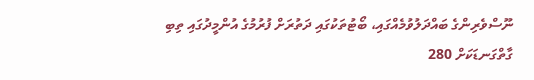ނޫސްވެރިންގެ ބައްދަލުވުމެއްގައި، ބޯޓުތަކުގައި ދަތުރަށް ފުރުމުގެ އުންމީދުގައި ތިބި ގާތްގަނޑަކަށް 280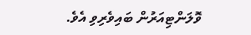ވޮލަންޓިއަރުން ބައިވެރިވި އެވެ.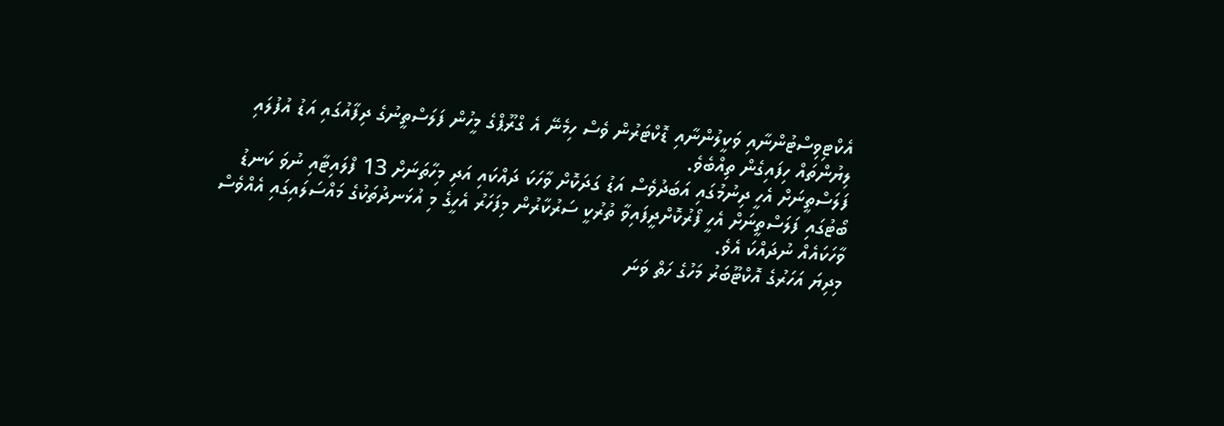އެކްޓިވިސްޓުންނާއި ވަކީލުންނާއި ޑޮކްޓަރުން ވެސް ހިމެނޭ އެ ގްރޫޕްގެ މީހުން ފަލަސްތީނުގެ ދިފާއުގައި އަޑު އުފުލައި ލިޔުންތައް ހިފައިގެން ތިއްބެވެ.
ފަލަސްތީނަށް އެހީ ދިނުމުގައި އަބަދުވެސް އަޑު ގަދަކޮށް ވާހަކަ ދައްކައި އަދި މިހާތަނަށް 13 ފްލައިޓާއި ނުވަ ކަނޑު ބޯޓުގައި ފަލަސްތީނަށް އެހީ ފޯރުކޮށްދީފައިވާ ތުރުކީ ސަރުކާރުން މިފަހަރު އެހީގެ މި އުޅަނދުތަކުގެ މައްސަލައިގައި އެއްވެސް ވާހަކައެއް ނުދައްކަ އެވެ.
މިދިޔަ އަހަރުގެ އޮކްޓޫބަރު މަހުގެ ހަތް ވަނަ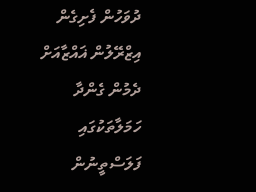ދުވަހުން ފެށިގެން އިޒްރޭލުން ޣައްޒާއަށް ދެމުން ގެންދާ ހަމަލާތަކުގައި ފަލަސްތީނުން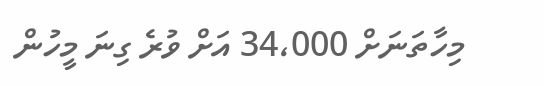މިހާތަނަށް 34،000 އަށް ވުރެ ގިނަ މީހުން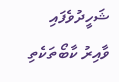ޝަހީދުވެފައި ވާއިރު ކާބޯތަކެތި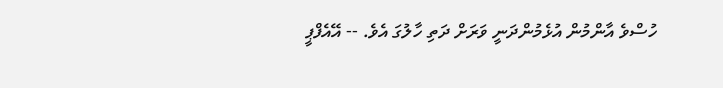ހުސްވެ އާންމުން އުޅެމުންދަނީ ވަރަށް ދަތި ހާލުގަ އެވެ. -- އޭއެފްޕީ